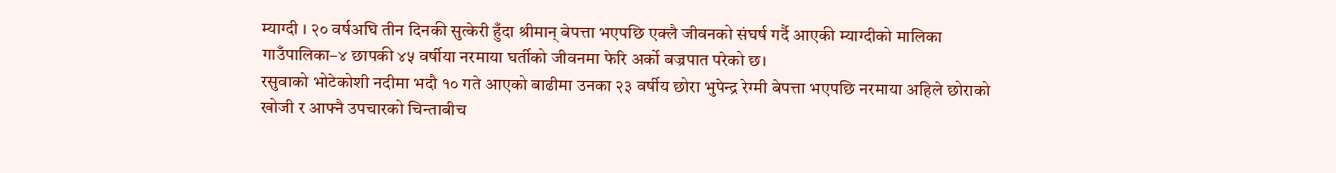म्याग्दी । २० वर्षअघि तीन दिनकी सुत्केरी हुँदा श्रीमान् बेपत्ता भएपछि एक्लै जीवनको संघर्ष गर्दै आएकी म्याग्दीको मालिका गाउँपालिका–४ छापकी ४५ वर्षीया नरमाया घर्तीको जीवनमा फेरि अर्को बज्रपात परेको छ।
रसुवाको भोटेकोशी नदीमा भदौ १० गते आएको बाढीमा उनका २३ वर्षीय छोरा भुपेन्द्र रेग्मी बेपत्ता भएपछि नरमाया अहिले छोराको खोजी र आफ्नै उपचारको चिन्ताबीच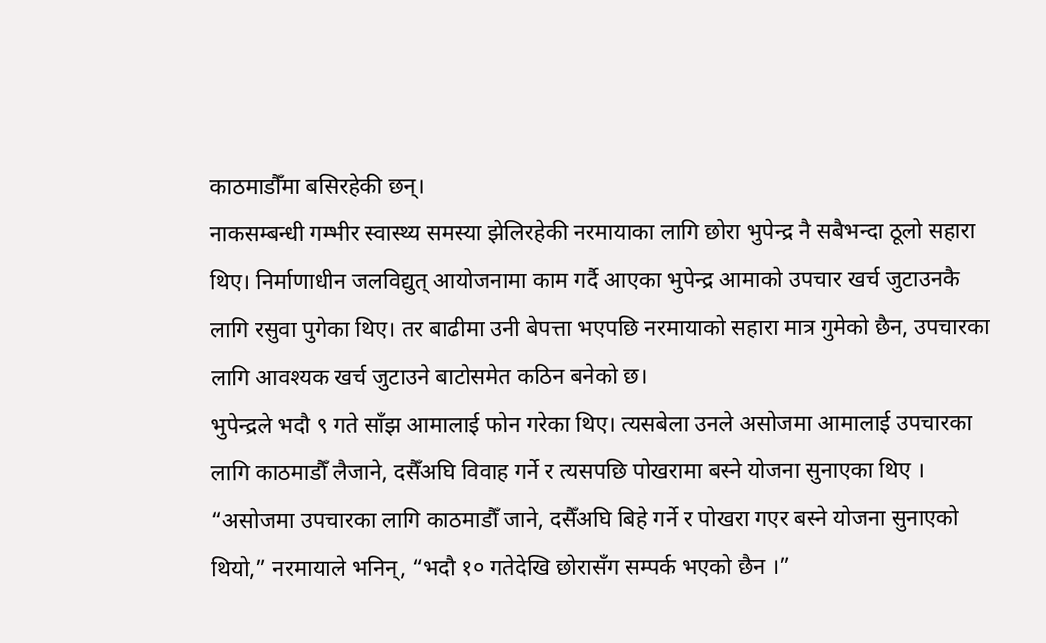काठमाडौँमा बसिरहेकी छन्।
नाकसम्बन्धी गम्भीर स्वास्थ्य समस्या झेलिरहेकी नरमायाका लागि छोरा भुपेन्द्र नै सबैभन्दा ठूलो सहारा थिए। निर्माणाधीन जलविद्युत् आयोजनामा काम गर्दै आएका भुपेन्द्र आमाको उपचार खर्च जुटाउनकै लागि रसुवा पुगेका थिए। तर बाढीमा उनी बेपत्ता भएपछि नरमायाको सहारा मात्र गुमेको छैन, उपचारका लागि आवश्यक खर्च जुटाउने बाटोसमेत कठिन बनेको छ।
भुपेन्द्रले भदौ ९ गते साँझ आमालाई फोन गरेका थिए। त्यसबेला उनले असोजमा आमालाई उपचारका लागि काठमाडौँ लैजाने, दसैँअघि विवाह गर्ने र त्यसपछि पोखरामा बस्ने योजना सुनाएका थिए ।
“असोजमा उपचारका लागि काठमाडौँ जाने, दसैँअघि बिहे गर्ने र पोखरा गएर बस्ने योजना सुनाएको थियो,” नरमायाले भनिन्, “भदौ १० गतेदेखि छोरासँग सम्पर्क भएको छैन ।”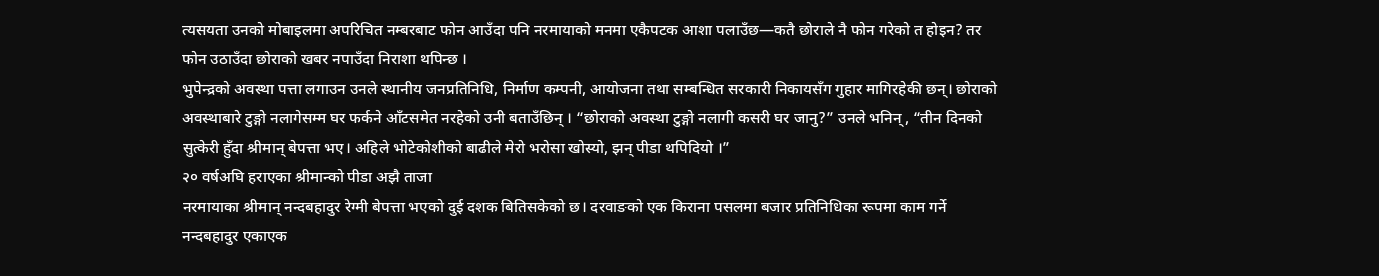त्यसयता उनको मोबाइलमा अपरिचित नम्बरबाट फोन आउँदा पनि नरमायाको मनमा एकैपटक आशा पलाउँछ—कतै छोराले नै फोन गरेको त होइन? तर फोन उठाउँदा छोराको खबर नपाउँदा निराशा थपिन्छ ।
भुपेन्द्रको अवस्था पत्ता लगाउन उनले स्थानीय जनप्रतिनिधि, निर्माण कम्पनी, आयोजना तथा सम्बन्धित सरकारी निकायसँग गुहार मागिरहेकी छन्। छोराको अवस्थाबारे टुङ्गो नलागेसम्म घर फर्कने आँटसमेत नरहेको उनी बताउँछिन् । “छोराको अवस्था टुङ्गो नलागी कसरी घर जानु?” उनले भनिन्, “तीन दिनको सुत्केरी हुँदा श्रीमान् बेपत्ता भए। अहिले भोटेकोशीको बाढीले मेरो भरोसा खोस्यो, झन् पीडा थपिदियो ।”
२० वर्षअघि हराएका श्रीमान्को पीडा अझै ताजा
नरमायाका श्रीमान् नन्दबहादुर रेग्मी बेपत्ता भएको दुई दशक बितिसकेको छ। दरवाङको एक किराना पसलमा बजार प्रतिनिधिका रूपमा काम गर्ने नन्दबहादुर एकाएक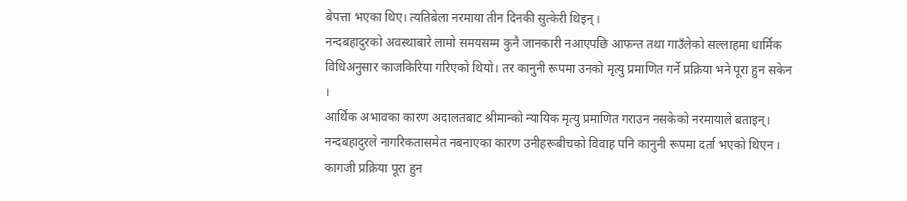बेपत्ता भएका थिए। त्यतिबेला नरमाया तीन दिनकी सुत्केरी थिइन् ।
नन्दबहादुरको अवस्थाबारे लामो समयसम्म कुनै जानकारी नआएपछि आफन्त तथा गाउँलेको सल्लाहमा धार्मिक विधिअनुसार काजकिरिया गरिएको थियो। तर कानुनी रूपमा उनको मृत्यु प्रमाणित गर्ने प्रक्रिया भने पूरा हुन सकेन ।
आर्थिक अभावका कारण अदालतबाट श्रीमान्को न्यायिक मृत्यु प्रमाणित गराउन नसकेको नरमायाले बताइन्। नन्दबहादुरले नागरिकतासमेत नबनाएका कारण उनीहरूबीचको विवाह पनि कानुनी रूपमा दर्ता भएको थिएन । कागजी प्रक्रिया पूरा हुन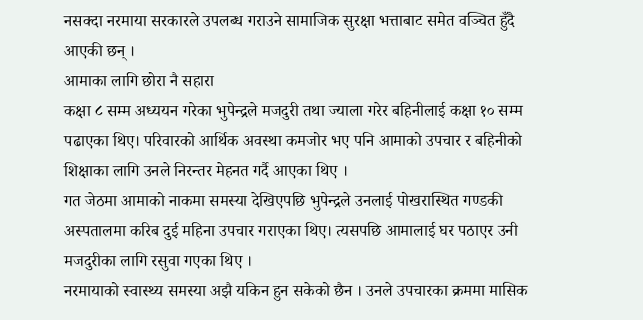नसक्दा नरमाया सरकारले उपलब्ध गराउने सामाजिक सुरक्षा भत्ताबाट समेत वञ्चित हुँदै आएकी छन् ।
आमाका लागि छोरा नै सहारा
कक्षा ८ सम्म अध्ययन गरेका भुपेन्द्रले मजदुरी तथा ज्याला गरेर बहिनीलाई कक्षा १० सम्म पढाएका थिए। परिवारको आर्थिक अवस्था कमजोर भए पनि आमाको उपचार र बहिनीको शिक्षाका लागि उनले निरन्तर मेहनत गर्दै आएका थिए ।
गत जेठमा आमाको नाकमा समस्या देखिएपछि भुपेन्द्रले उनलाई पोखरास्थित गण्डकी अस्पतालमा करिब दुई महिना उपचार गराएका थिए। त्यसपछि आमालाई घर पठाएर उनी मजदुरीका लागि रसुवा गएका थिए ।
नरमायाको स्वास्थ्य समस्या अझै यकिन हुन सकेको छैन । उनले उपचारका क्रममा मासिक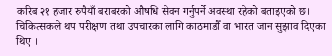करिब २१ हजार रुपैयाँ बराबरको औषधि सेवन गर्नुपर्ने अवस्था रहेको बताइएको छ। चिकित्सकले थप परीक्षण तथा उपचारका लागि काठमाडौँ वा भारत जान सुझाव दिएका थिए ।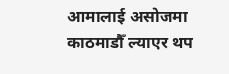आमालाई असोजमा काठमाडौँ ल्याएर थप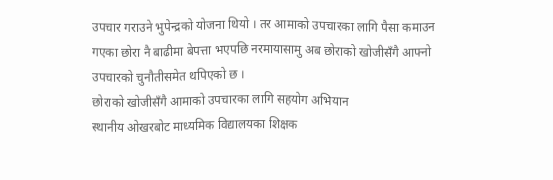उपचार गराउने भुपेन्द्रको योजना थियो । तर आमाको उपचारका लागि पैसा कमाउन गएका छोरा नै बाढीमा बेपत्ता भएपछि नरमायासामु अब छोराको खोजीसँगै आफ्नो उपचारको चुनौतीसमेत थपिएको छ ।
छोराको खोजीसँगै आमाको उपचारका लागि सहयोग अभियान
स्थानीय ओखरबोट माध्यमिक विद्यालयका शिक्षक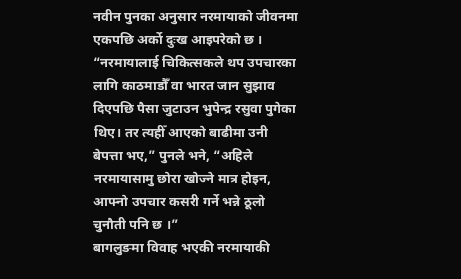नवीन पुनका अनुसार नरमायाको जीवनमा एकपछि अर्को दुःख आइपरेको छ । “नरमायालाई चिकित्सकले थप उपचारका लागि काठमाडौँ वा भारत जान सुझाव दिएपछि पैसा जुटाउन भुपेन्द्र रसुवा पुगेका थिए। तर त्यहीँ आएको बाढीमा उनी बेपत्ता भए,” पुनले भने, “अहिले नरमायासामु छोरा खोज्ने मात्र होइन, आफ्नो उपचार कसरी गर्ने भन्ने ठूलो चुनौती पनि छ ।”
बागलुङमा विवाह भएकी नरमायाकी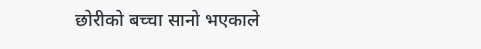छोरीको बच्चा सानो भएकाले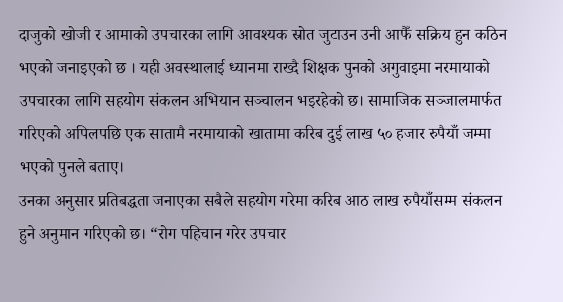दाजुको खोजी र आमाको उपचारका लागि आवश्यक स्रोत जुटाउन उनी आफैँ सक्रिय हुन कठिन भएको जनाइएको छ । यही अवस्थालाई ध्यानमा राख्दै शिक्षक पुनको अगुवाइमा नरमायाको उपचारका लागि सहयोग संकलन अभियान सञ्चालन भइरहेको छ। सामाजिक सञ्जालमार्फत गरिएको अपिलपछि एक सातामै नरमायाको खातामा करिब दुई लाख ५० हजार रुपैयाँ जम्मा भएको पुनले बताए।
उनका अनुसार प्रतिबद्धता जनाएका सबैले सहयोग गरेमा करिब आठ लाख रुपैयाँसम्म संकलन हुने अनुमान गरिएको छ। “रोग पहिचान गरेर उपचार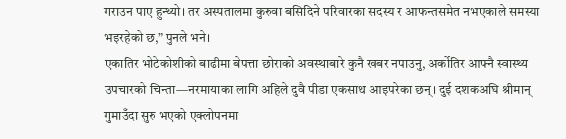गराउन पाए हुन्थ्यो। तर अस्पतालमा कुरुवा बसिदिने परिवारका सदस्य र आफन्तसमेत नभएकाले समस्या भइरहेको छ,” पुनले भने।
एकातिर भोटेकोशीको बाढीमा बेपत्ता छोराको अवस्थाबारे कुनै खबर नपाउनु, अर्कोतिर आफ्नै स्वास्थ्य उपचारको चिन्ता—नरमायाका लागि अहिले दुवै पीडा एकसाथ आइपरेका छन्। दुई दशकअघि श्रीमान् गुमाउँदा सुरु भएको एक्लोपनमा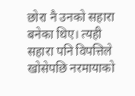छोरा नै उनको सहारा बनेका थिए। त्यही सहारा पनि विपत्तिले खोसेपछि नरमायाको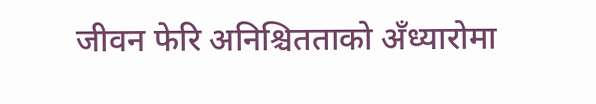जीवन फेरि अनिश्चितताको अँध्यारोमा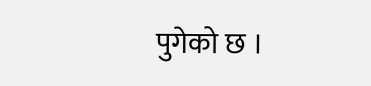पुगेको छ ।